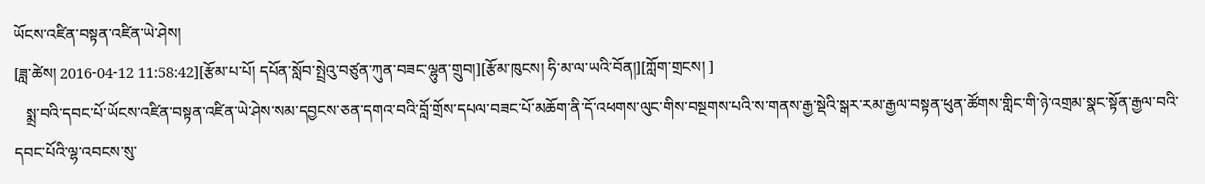ཡོངས་འཛིན་བསྟན་འཛིན་ཡེ་ཤེས།
[ཟླ་ཚེས། 2016-04-12 11:58:42][རྩོམ་པ་པོ། དཔོན་སློབ་སྤྲེའུ་བཙུན་ཀུན་བཟང་ལྷུན་གྲུབ།][རྩོམ་ཁུངས། ཧི་མ་ལ་ཡའི་བོན།][ཀློག་གྲངས། ]
   སྨྲ་བའི་དབང་པོ་ཡོངས་འཛིན་བསྟན་འཛིན་ཡེ་ཤེས་སམ་དབྱངས་ཅན་དགའ་བའི་བློ་གྲོས་དཔལ་བཟང་པོ་མཆོག་ནི་དོ་འཕགས་ལུང་གིས་བསྔགས་པའི་ས་གནས་རྒྱ་སྡེའི་སྒར་རམ་རྒྱལ་བསྟན་ཕུན་ཚོགས་གླིང་གི་ཉེ་འགྲམ་སྣང་སྟོན་རྒྱལ་བའི་དབང་པོའི་ལྷ་འབངས་སུ་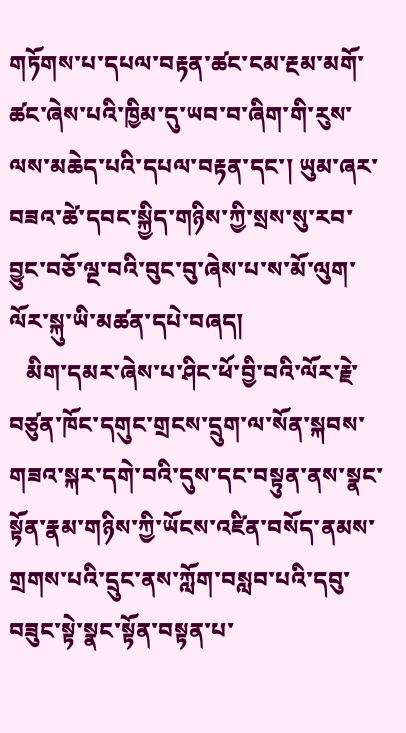གཏོགས་པ་དཔལ་བརྟན་ཚང་ངམ་རྔམ་མགོ་ཚང་ཞེས་པའི་ཁྱིམ་དུ་ཡབ་བ་ཞིག་གི་རུས་ལས་མཆེད་པའི་དཔལ་བརྟན་དང་། ཡུམ་ཞར་བཟའ་ཚེ་དབང་སྐྱིད་གཉིས་ཀྱི་སྲས་སུ་རབ་བྱུང་བཅོ་ལྔ་བའི་བུང་བུ་ཞེས་པ་ས་མོ་ལུག་ལོར་སྐུ་ཡི་མཚན་དཔེ་བཞད།
   མིག་དམར་ཞེས་པ་ཤིང་ཕོ་བྱི་བའི་ལོར་རྗེ་བཙུན་ཁོང་དགུང་གྲངས་དྲུག་ལ་སོན་སྐབས་གཟའ་སྐར་དགེ་བའི་དུས་དང་བསྟུན་ནས་སྣང་སྟོན་རྣམ་གཉིས་ཀྱི་ཡོངས་འཛིན་བསོད་ནམས་གྲགས་པའི་དྲུང་ནས་ཀློག་བསླབ་པའི་དབུ་བཟུང་སྟེ་སྣང་སྟོན་བསྟན་པ་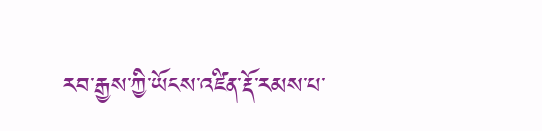རབ་རྒྱས་ཀྱི་ཡོངས་འཛིན་རྡོ་རམས་པ་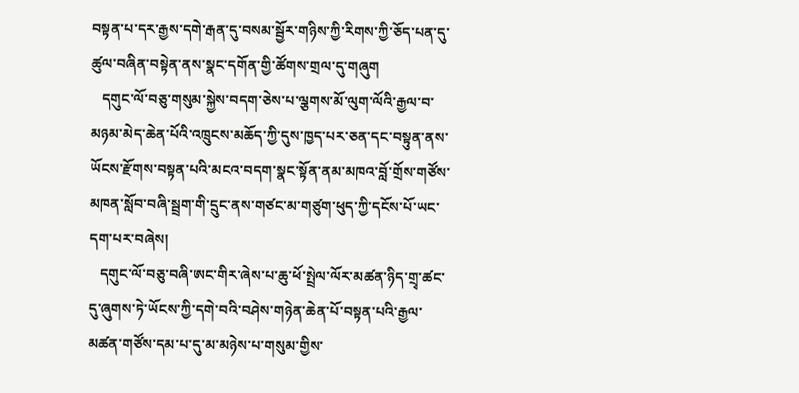བསྟན་པ་དར་རྒྱས་དགེ་རྒན་དུ་བསམ་སྦྱོར་གཉིས་ཀྱི་རིགས་ཀྱི་ཅོད་པན་དུ་ཚུལ་བཞིན་བསྟེན་ནས་སྣང་དགོན་གྱི་ཚོགས་གྲལ་དུ་གཞུག
   དགུང་ལོ་བཅུ་གསུམ་སྐྱེས་བདག་ཅེས་པ་ལྕགས་མོ་ལུག་ལོའི་རྒྱལ་བ་མཉམ་མེད་ཆེན་པོའི་འཁྲུངས་མཆོད་ཀྱི་དུས་ཁྱད་པར་ཅན་དང་བསྟུན་ནས་ཡོངས་རྫོགས་བསྟན་པའི་མངའ་བདག་སྣང་སྟོན་ནམ་མཁའ་བློ་གྲོས་གཙོས་མཁན་སློབ་བཞི་སྦྲག་གི་དྲུང་ནས་གཙང་མ་གཙུག་ཕུད་ཀྱི་དངོས་པོ་ཡང་དག་པར་བཞེས།
   དགུང་ལོ་བཅུ་བཞི་ཨང་གིར་ཞེས་པ་ཆུ་ཕོ་སྤྲེལ་ལོར་མཚན་ཉིད་གྲྭ་ཚང་དུ་ཞུགས་ཏེ་ཡོངས་ཀྱི་དགེ་བའི་བཤེས་གཉེན་ཆེན་པོ་བསྟན་པའི་རྒྱལ་མཚན་གཙོས་དམ་པ་དུ་མ་མཉེས་པ་གསུམ་གྱིས་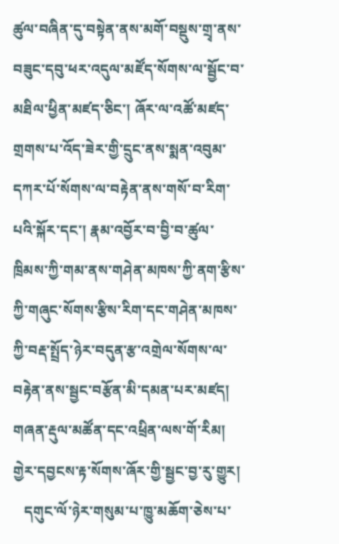ཚུལ་བཞིན་དུ་བསྟེན་ནས་མགོ་བསྡུས་གྲྭ་ནས་བཟུང་དབུ་ཕར་འདུལ་མཛོད་སོགས་ལ་སྦྱོང་བ་མཐིལ་ཕྱིན་མཛད་ཅིང་། ཞོར་ལ་འཚོ་མཛད་གྲགས་པ་འོད་ཟེར་གྱི་དྲུང་ནས་སྨན་འབུམ་དཀར་པོ་སོགས་ལ་བརྟེན་ནས་གསོ་བ་རིག་པའི་སྐོར་དང་། རྣམ་འབྱོར་བ་བྱི་བ་ཚུལ་ཁྲིམས་ཀྱི་གམ་ནས་གཤེན་མཁས་ཀྱི་ནག་རྩིས་ཀྱི་གཞུང་སོགས་རྩིས་རིག་དང་གཤེན་མཁས་ཀྱི་བརྡ་སྤྲོད་ཉེར་བདུན་རྩ་འགྲེལ་སོགས་ལ་བརྟེན་ནས་སྦྱང་བརྩོན་མི་དམན་པར་མཛད། གཞན་རྡུལ་མཚོན་དང་འཕྲིན་ལས་གོ་རིམ། གྱེར་དབྱངས་རྟ་སོགས་ཞོར་གྱི་སྦྱང་བྱ་རུ་གྱུར།
   དགུང་ལོ་ཉེར་གསུམ་པ་ཁྱུ་མཆོག་ཅེས་པ་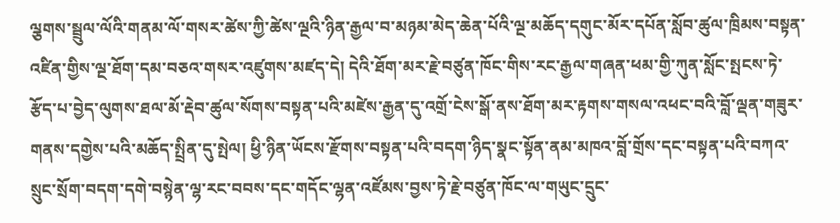ལྕགས་སྦྲུལ་ལོའི་གནམ་ལོ་གསར་ཚེས་ཀྱི་ཚེས་ལྔའི་ཉིན་རྒྱལ་བ་མཉམ་མེད་ཆེན་པོའི་ལྔ་མཆོད་དགུང་མོར་དཔོན་སློབ་ཚུལ་ཁྲིམས་བསྟན་འཛིན་གྱིས་ལྔ་ཐོག་དམ་བཅའ་གསར་འཛུགས་མཛད་དེ། དེའི་ཐོག་མར་རྗེ་བཙུན་ཁོང་གིས་རང་རྒྱལ་གཞན་ཕམ་གྱི་ཀུན་སློང་སྤངས་ཏེ་རྩོད་པ་བྱེད་ལུགས་ཐལ་མོ་རྡེབ་ཚུལ་སོགས་བསྟན་པའི་མཛེས་རྒྱན་དུ་འགྲོ་ངེས་སྒོ་ནས་ཐོག་མར་རྟགས་གསལ་འཕང་བའི་བློ་ལྡན་གཟུར་གནས་དགྱེས་པའི་མཆོད་སྤྲིན་དུ་སྤེལ། ཕྱི་ཉིན་ཡོངས་རྫོགས་བསྟན་པའི་བདག་ཉིད་སྣང་སྟོན་ནམ་མཁའ་བློ་གྲོས་དང་བསྟན་པའི་བཀའ་སྲུང་སྲོག་བདག་དགེ་བསྙེན་ལྷ་རང་བབས་དང་གདོང་ལྷན་འཛོམས་བྱས་ཏེ་རྗེ་བཙུན་ཁོང་ལ་གཡུང་དྲུང་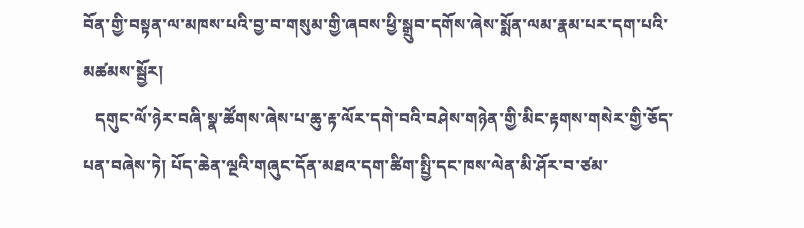བོན་གྱི་བསྟན་ལ་མཁས་པའི་བྱ་བ་གསུམ་གྱི་ཞབས་ཕྱི་སྒྲུབ་དགོས་ཞེས་སྨོན་ལམ་རྣམ་པར་དག་པའི་མཚམས་སྦྱོར།
   དགུང་ལོ་ཉེར་བཞི་སྣ་ཚོགས་ཞེས་པ་ཆུ་རྟ་ལོར་དགེ་བའི་བཤེས་གཉེན་གྱི་མིང་རྟགས་གསེར་གྱི་ཅོད་པན་བཞེས་ཏེ། པོད་ཆེན་ལྔའི་གཞུང་དོན་མཐའ་དག་ཚིག་སྤྱི་དང་ཁས་ལེན་མི་ཤོར་བ་ཙམ་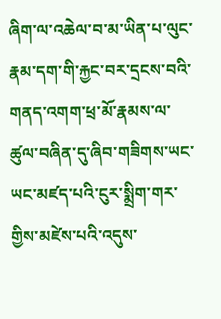ཞིག་ལ་འཆེལ་བ་མ་ཡིན་པ་ལུང་རྣམ་དག་གི་རྐྱང་བར་དྲངས་བའི་གནད་འགག་ཕྲ་མོ་རྣམས་ལ་ཚུལ་བཞིན་དུ་ཞིབ་གཟིགས་ཡང་ཡང་མཛད་པའི་ངུར་སྨྲིག་གར་གྱིས་མཛེས་པའི་འདུས་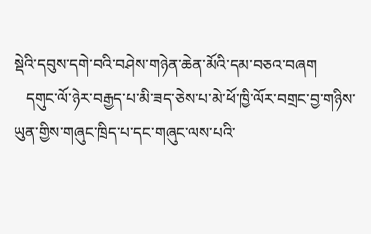སྡེའི་དབུས་དགེ་བའི་བཤེས་གཉེན་ཆེན་མོའི་དམ་བཅའ་བཞག
   དགུང་ལོ་ཉེར་བརྒྱད་པ་མི་ཟད་ཅེས་པ་མེ་ཕོ་ཁྱི་ལོར་བགྲང་བྱ་གཉིས་ཡུན་གྱིས་གཞུང་ཁྲིད་པ་དང་གཞུང་ལས་པའི་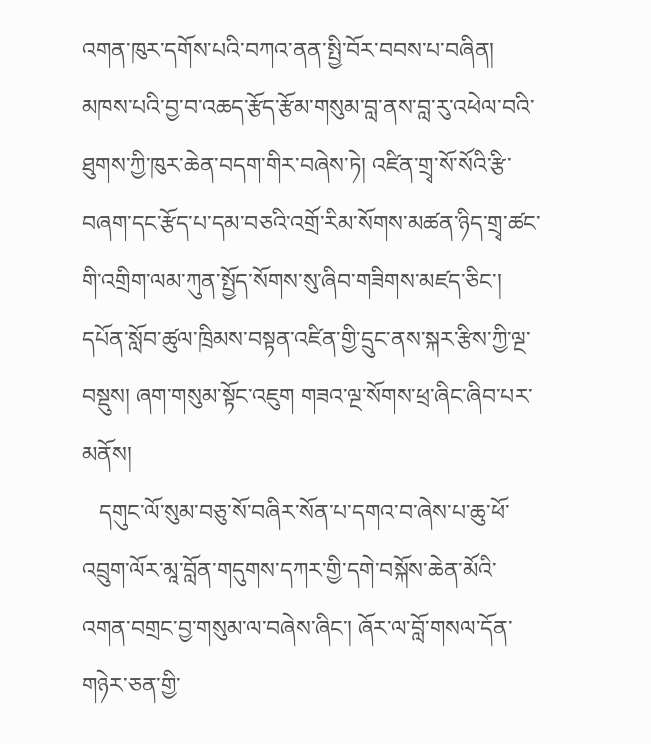འགན་ཁུར་དགོས་པའི་བཀའ་ནན་སྤྱི་བོར་བབས་པ་བཞིན། མཁས་པའི་བྱ་བ་འཆད་རྩོད་རྩོམ་གསུམ་བླ་ནས་བླ་རུ་འཕེལ་བའི་ཐུགས་ཀྱི་ཁུར་ཆེན་བདག་གིར་བཞེས་ཏེ། འཛིན་གྲྭ་སོ་སོའི་རྩི་བཞག་དང་རྩོད་པ་དམ་བཅའི་འགྲོ་རིམ་སོགས་མཚན་ཉིད་གྲྭ་ཚང་གི་འགྲིག་ལམ་ཀུན་སྤྱོད་སོགས་སུ་ཞིབ་གཟིགས་མཛད་ཅིང་། དཔོན་སློབ་ཚུལ་ཁྲིམས་བསྟན་འཛིན་གྱི་དྲུང་ནས་སྐར་རྩིས་ཀྱི་ལྔ་བསྡུས། ཞག་གསུམ་སྟོང་འཇུག གཟའ་ལྔ་སོགས་ཕྲ་ཞིང་ཞིབ་པར་མནོས།
   དགུང་ལོ་སུམ་བཅུ་སོ་བཞིར་སོན་པ་དགའ་བ་ཞེས་པ་ཆུ་ཕོ་འབྲུག་ལོར་མཱ་བློན་གདུགས་དཀར་གྱི་དགེ་བསྐོས་ཆེན་མོའི་འགན་བགྲང་བྱ་གསུམ་ལ་བཞེས་ཞིང་། ཞོར་ལ་བློ་གསལ་དོན་གཉེར་ཅན་གྱི་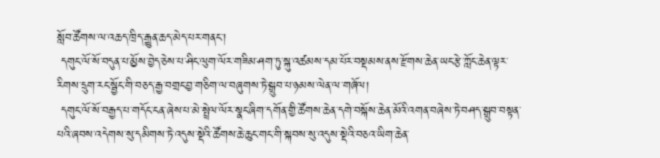སློབ་ཚོགས་ལ་འཆད་ཁྲིད་རྒྱུན་ཆད་མེད་པར་གནང་།
 དགུང་ལོ་སོ་བདུན་པ་མྱོས་བྱེད་ཅེས་པ་ཤིང་ལུག་ལོར་གཟིམ་ཤག་ཏུ་སྐུ་འཚམས་དམ་པོར་བསྡམས་ནས་རྫོགས་ཆེན་ཡང་རྩེ་ཀློང་ཆེན་ལྟར་རིགས་དྲུག་རང་སྦྱོང་གི་བཅད་རྒྱ་བགྲང་བྱ་གཅིག་ལ་བཞུགས་ཏེ་སྒྲུབ་པ་ཉམས་ལེན་ལ་གཞོལ།
 དགུང་ལོ་སོ་བརྒྱད་པ་གདོང་ངན་ཞེས་པ་མེ་སྤྲེལ་ལོར་སྣང་ཞིག་དགོན་གྱི་ཚོགས་ཆེན་དགེ་བསྐོས་ཆེན་མོའི་འགན་བཞེས་ཏེ་བཤད་སྒྲུབ་བསྟན་པའི་ཞབས་འདེགས་སུ་དམིགས་ཏེ་འདུས་སྡེའི་ཚོགས་ཆེ་ཆུང་གང་གི་སྐབས་སུ་འདུས་སྡེའི་བཅའ་ཡིག་ཆེན་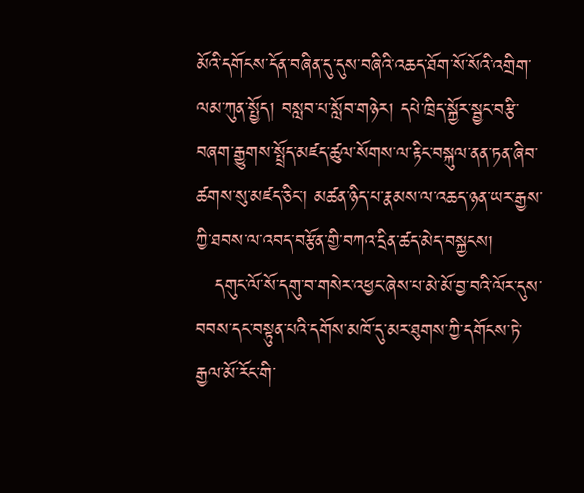མོའི་དགོངས་དོན་བཞིན་དུ་དུས་བཞིའི་འཆད་ཐོག་སོ་སོའི་འགྲིག་ལམ་ཀུན་སྤྱོད། བསླབ་པ་སློབ་གཉེར། དཔེ་ཁྲིད་སྐྱོར་སྦྱང་བརྩི་བཞག་རྒྱུགས་སྤྲོད་མཛད་ཚུལ་སོགས་ལ་རྟིང་བསྐུལ་ནན་ཏན་ཞིབ་ཚགས་སུ་མཛད་ཅིང་། མཚན་ཉིད་པ་རྣམས་ལ་འཆད་ཉན་ཡར་རྒྱས་ཀྱི་ཐབས་ལ་འབད་བརྩོན་གྱི་བཀའ་དྲིན་ཚད་མེད་བསྐྱངས།
   དགུང་ལོ་སོ་དགུ་བ་གསེར་འཕྱང་ཞེས་པ་མེ་མོ་བྱ་བའི་ལོར་དུས་བབས་དང་བསྟུན་པའི་དགོས་མཁོ་དུ་མར་ཐུགས་ཀྱི་དགོངས་ཏེ་རྒྱལ་མོ་རོང་གི་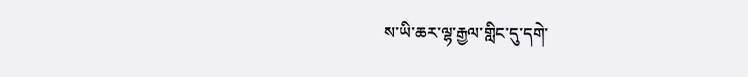ས་ཡི་ཆར་ལྷ་རྒྱལ་གླིང་དུ་དགེ་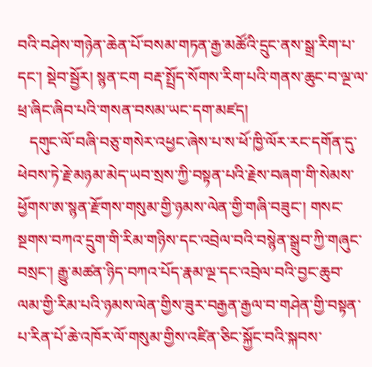བའི་བཤེས་གཉེན་ཆེན་པོ་བསམ་གཏན་རྒྱ་མཚོའི་དྲུང་ནས་སྒྲ་རིག་པ་དང་། སྡེབ་སྦྱོར། སྙན་ངག བརྡ་སྤྲོད་སོགས་རིག་པའི་གནས་ཆུང་བ་ལྔ་ལ་ཕྲ་ཞིང་ཞིབ་པའི་གསན་བསམ་ཡང་དག་མཛད།
   དགུང་ལོ་བཞི་བཅུ་གསེར་འཕྱང་ཞེས་པ་ས་ཕོ་ཁྱི་ལོར་རང་དགོན་དུ་ཕེབས་ཏེ་རྗེ་མཉམ་མེད་ཡབ་སྲས་ཀྱི་བསྟན་པའི་རྗེས་བཞག་གི་སེམས་ཕྱོགས་ཨ་སྙན་རྫོགས་གསུམ་གྱི་ཉམས་ལེན་གྱི་གཞི་བཟུང་། གསང་སྔགས་བཀའ་དྲུག་གི་རིམ་གཉིས་དང་འབྲེལ་བའི་བསྙེན་སྒྲུབ་ཀྱི་གཞུང་བསྲང་། རྒྱུ་མཚན་ཉིད་བཀའ་པོད་རྣམ་ལྔ་དང་འབྲེལ་བའི་བྱང་ཆུབ་ལམ་གྱི་རིམ་པའི་ཉམས་ལེན་གྱིས་ཟུར་བརྒྱན་རྒྱལ་བ་གཤེན་གྱི་བསྟན་པ་རིན་པོ་ཆེ་འཁོར་ལོ་གསུམ་གྱིས་འཛིན་ཅིང་སྐྱོང་བའི་སྐབས་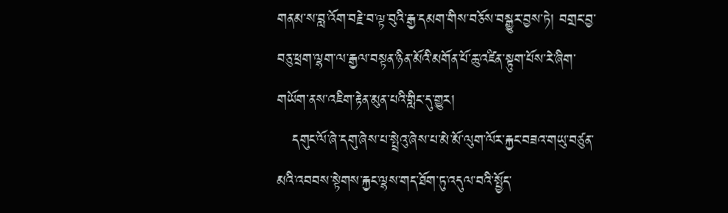གནམ་ས་བླ་འོག་བརྗེ་བ་ལྟ་བུའི་རྒྱ་དམག་གིས་བཅོས་བསྒྱུར་བྱས་ཏེ། བགྲང་བྱ་བཅུ་ཕྲག་ལྷག་ལ་རྒྱལ་བསྟན་ཉིན་མོའི་མགོན་པོ་ཆུ་འཛིན་སྟུག་པོས་རེ་ཞིག་གཡོག་ནས་འཇིག་རྟེན་མུན་པའི་གླིང་དུ་གྱུར།
   དགུང་ལོ་ཞེ་དགུ་ཞེས་པ་སྤྲེའུ་ཞེས་པ་མེ་མོ་ལུག་ལོར་རྐྱང་བཟའ་གཡུ་བཙུན་མའི་འབབས་སྟེགས་རྐྱང་ལྷས་གད་ཐོག་ཏུ་འདུལ་བའི་སྤྱོད་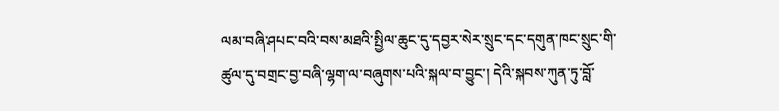ལམ་བཞི་ཤཔང་བའི་བས་མཐའི་སྤྱིལ་ཆུང་དུ་དབྱར་སེར་སྲུང་དང་དགུན་ཁང་སྲུང་གི་ཚུལ་དུ་བགྲང་བྱ་བཞི་ལྷག་ལ་བཞུགས་པའི་སྐལ་བ་བྱུང་། དེའི་སྐབས་ཀུན་ཏུ་བློ་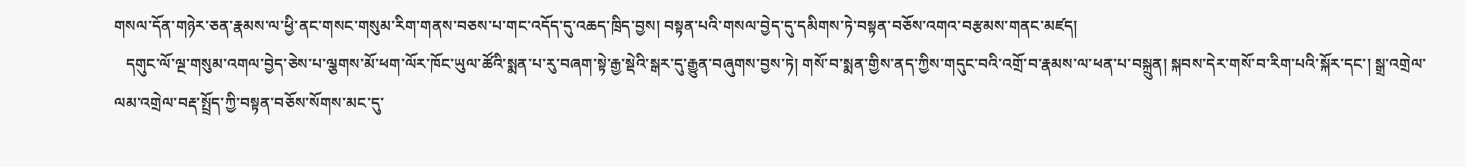གསལ་དོན་གཉེར་ཅན་རྣམས་ལ་ཕྱི་ནང་གསང་གསུམ་རིག་གནས་བཅས་པ་གང་འདོད་དུ་འཆད་ཁྲིད་བྱས། བསྟན་པའི་གསལ་བྱེད་དུ་དམིགས་ཏེ་བསྟན་བཅོས་འགའ་བརྩམས་གནང་མཛད།
   དགུང་ལོ་ལྔ་གསུམ་འགལ་བྱེད་ཅེས་པ་ལྕགས་མོ་ཕག་ལོར་ཁོང་ཡུལ་ཚོའི་སྨན་པ་རུ་བཞག་སྟེ་རྒྱ་སྡེའི་སྒར་དུ་རྒྱུན་བཞུགས་བྱས་ཏེ། གསོ་བ་སྨན་གྱིས་ནད་ཀྱིས་གདུང་བའི་འགྲོ་བ་རྣམས་ལ་ཕན་པ་བསྐྲུན། སྐབས་དེར་གསོ་བ་རིག་པའི་སྐོར་དང་། སྒྲ་འགྲེལ་ལམ་འགྲེལ་བརྡ་སྤྲོད་ཀྱི་བསྟན་བཅོས་སོགས་མང་དུ་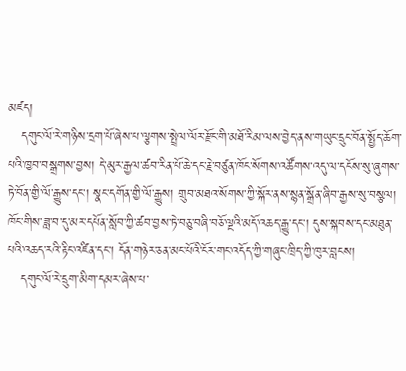མཛད།
   དགུང་ལོ་རེ་གཉིས་དྲག་པོ་ཞེས་པ་ལྕགས་སྤྲེལ་ལོར་རྫོང་གི་མཐོ་རིམ་ལས་བྱེད་ནས་གཡུང་དྲུང་བོན་སྤྱོད་ཆོག་པའི་ཁྱབ་བསྒྲགས་བྱས། དེ་མུར་རྒྱལ་ཚབ་རིན་པོ་ཆེ་དང་རྗེ་བཙུན་ཁོང་སོགས་འཚོགས་འདུ་ལ་དངོས་སུ་ཞུགས་ཏེ་བོན་གྱི་ལོ་རྒྱུས་དང་། སྣང་དགོན་གྱི་ལོ་རྒྱུས། གྲུབ་མཐའ་སོགས་ཀྱི་སྐོར་ནས་སྙན་སྒྲོན་ཞིབ་རྒྱས་སུ་བསྩལ། ཁོང་གིས་ཟླ་བ་དུ་མར་དཔོན་སློབ་ཀྱི་ཚབ་བྱས་ཏེ་བཅུ་བཞི་བཅོ་ལྔའི་མདོ་འཆད་རྒྱུ་དང་། དུས་སྐབས་དང་མཐུན་པའི་འཆད་རའི་རྟིང་འཛིན་དང་། དོན་གཉེར་ཅན་མང་པོའི་ངོར་གང་འདོད་ཀྱི་གཞུང་ཁྲིད་ཀྱི་ཁུར་བླངས།
   དགུང་ལོ་རེ་དྲུག་མིག་དམར་ཞེས་པ་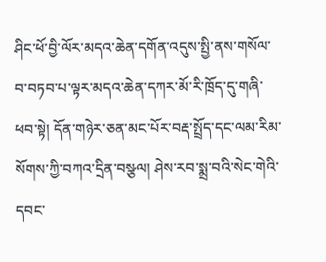ཤིང་ཕོ་བྱི་ལོར་མདའ་ཆེན་དགོན་འདུས་སྤྱི་ནས་གསོལ་བ་བཏབ་པ་ལྟར་མདའ་ཆེན་དཀར་མོ་རི་ཁྲོད་དུ་གཞི་ཕབ་སྟེ། དོན་གཉེར་ཅན་མང་པོར་བརྡ་སྤྲོད་དང་ལམ་རིམ་སོགས་ཀྱི་བཀའ་དྲིན་བསྩལ། ཤེས་རབ་སྨྲ་བའི་སེང་གེའི་དབང་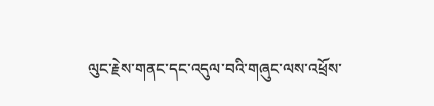ལུང་རྗེས་གནང་དང་འདུལ་བའི་གཞུང་ལས་འཕྲོས་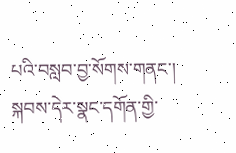པའི་བསླབ་བྱ་སོགས་གནང་། སྐབས་དེར་སྣང་དགོན་གྱི་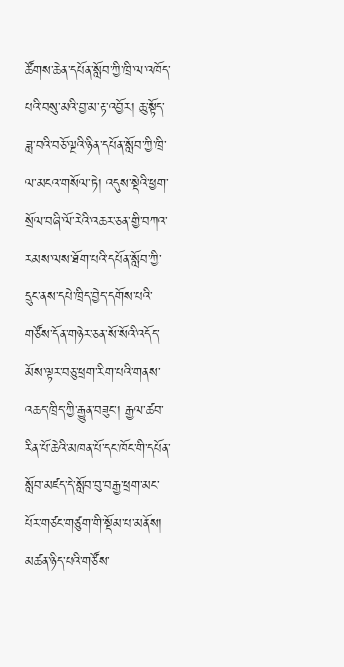ཚོགས་ཆེན་དཔོན་སློབ་ཀྱི་ཁྲི་ལ་འཁོད་པའི་བསུ་མའི་བྱ་མ་རྟ་འབྱོར། ཆུ་སྟོད་ཟླ་བའི་བཅོ་ལྔའི་ཉིན་དཔོན་སློབ་ཀྱི་ཁྲི་ལ་མངའ་གསོལ་ཏེ། འདུས་སྡེའི་ཕྱག་སྲོལ་བཞི་ལོ་རེའི་འཆར་ཅན་གྱི་བཀའ་རམས་ལས་ཐོག་པའི་དཔོན་སློབ་ཀྱི་དྲུང་ནས་དཔེ་ཁྲིད་བྱེད་དགོས་པའི་གཙོས་དོན་གཉེར་ཅན་སོ་སོའི་འདོད་མོས་ལྟར་བཅུ་ཕྲག་རིག་པའི་གནས་འཆད་ཁྲིད་ཀྱི་རྒྱུན་བཟུང་། རྒྱལ་ཚབ་རིན་པོ་ཆེའི་མཁན་པོ་དང་ཁོང་གི་དཔོན་སློབ་མཛད་དེ་སློབ་བུ་བརྒྱ་ཕྲག་མང་པོར་གཙང་གཙུག་གི་སྡོམ་པ་མནོས། མཚན་ཉིད་པའི་གཙོས་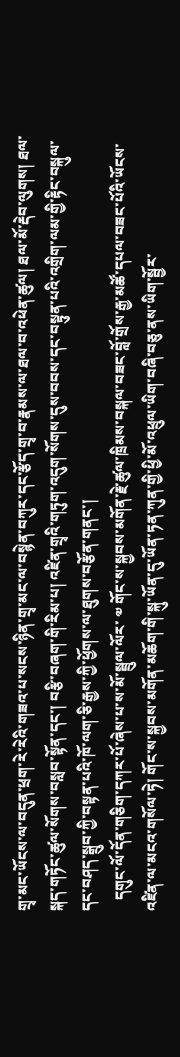གྲྭ་མང་ཡོངས་ལ་བདུན་ཕྲག་རེ་རེའི་གཟའ་པ་སངས་ཉིན་གྲྭ་མང་ལ་བསྙེན་བཀུར་དང་རྩོད་གྲྭ་བ་རྣམས་ལ་ཐལ་བ་འཕེན་ཚུལ། ཐལ་མོ་རྡེབ་ལུགས། ཐལ་སྐད་གཏོང་ཚུལ་སོགས་བསླབ་སྟོན་དང་། བརྩི་བཞག་གི་རིམ་པ། འཛིན་གྲྭའི་གཏུག་འདུག་སོགས་དུས་བབས་དང་བསྟུན་པའི་འགྲིག་ལམ་གྱི་རྟིང་བསྐུལ་དང་བཤད་སྒྲུབ་ཀྱི་བསྟན་པའི་ཁོ་ལག་ཅི་རྒྱས་ཀྱི་ཕྱོགས་ལ་ཐུགས་བརྩོན་གནང་།
   དགུང་ལོ་དོན་གཅིག་དཀར་པོ་ཞེས་པ་ས་མོ་སྦྲུལ་ལོར་ ༧ གོང་ས་སྐྱབས་མགོན་རྗེ་ཚུལ་ཁྲིམས་བསྐལ་བཟང་བློ་གྲོས་རྒྱ་མཚོ་དཔལ་བཟང་པོའི་ཡོངས་འཛིན་ལ་མངའ་གསོལ་ཏེ། གོང་ས་སྐྱབས་མགོན་མཆོག་གི་སྐུ་ཡོན་དུ་ཡོན་ཏན་ཀུན་གྱི་ཕྱི་མོ་འཕྲུལ་ཡིག་བཞི་བཅུ་ནས་ཡིག་སྦྱོར་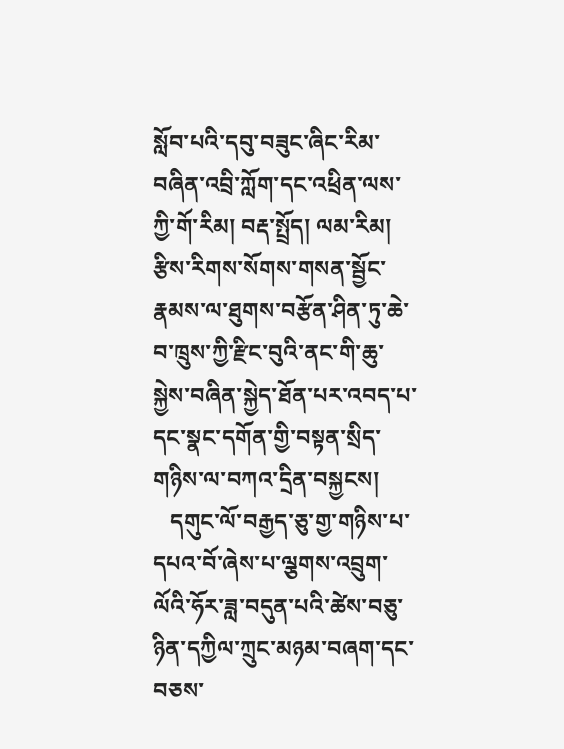སློབ་པའི་དབུ་བཟུང་ཞིང་རིམ་བཞིན་འབྲི་ཀློག་དང་འཕྲིན་ལས་ཀྱི་གོ་རིམ། བརྡ་སྤྲོད། ལམ་རིམ། རྩིས་རིགས་སོགས་གསན་སྦྱོང་རྣམས་ལ་ཐུགས་བརྩོན་ཤིན་ཏུ་ཆེ་བ་ཁྲུས་ཀྱི་རྫིང་བུའི་ནང་གི་ཆུ་སྐྱེས་བཞིན་སྐྱེད་ཐོན་པར་འབད་པ་དང་སྣང་དགོན་གྱི་བསྟན་སྲིད་གཉིས་ལ་བཀའ་དྲིན་བསྐྱངས།
   དགུང་ལོ་བརྒྱད་ཅུ་གྱ་གཉིས་པ་དཔའ་བོ་ཞེས་པ་ལྕགས་འབྲུག་ལོའི་ཧོར་ཟླ་བདུན་པའི་ཚེས་བཅུ་ཉིན་དཀྱིལ་ཀྲུང་མཉམ་བཞག་དང་བཅས་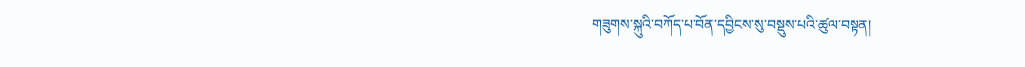གཟུགས་སྐུའི་བཀོད་པ་བོན་དབྱིངས་སུ་བསྡུས་པའི་ཚུལ་བསྟན།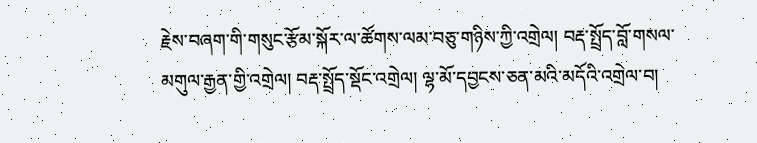རྗེས་བཞག་གི་གསུང་རྩོམ་སྐོར་ལ་ཚོགས་ལམ་བཅུ་གཉིས་ཀྱི་འགྲེལ། བརྡ་སྤྲོད་བློ་གསལ་མགུལ་རྒྱན་གྱི་འགྲེལ། བརྡ་སྤྲོད་སྡོང་འགྲེལ། ལྷ་མོ་དབྱངས་ཅན་མའི་མདོའི་འགྲེལ་བ།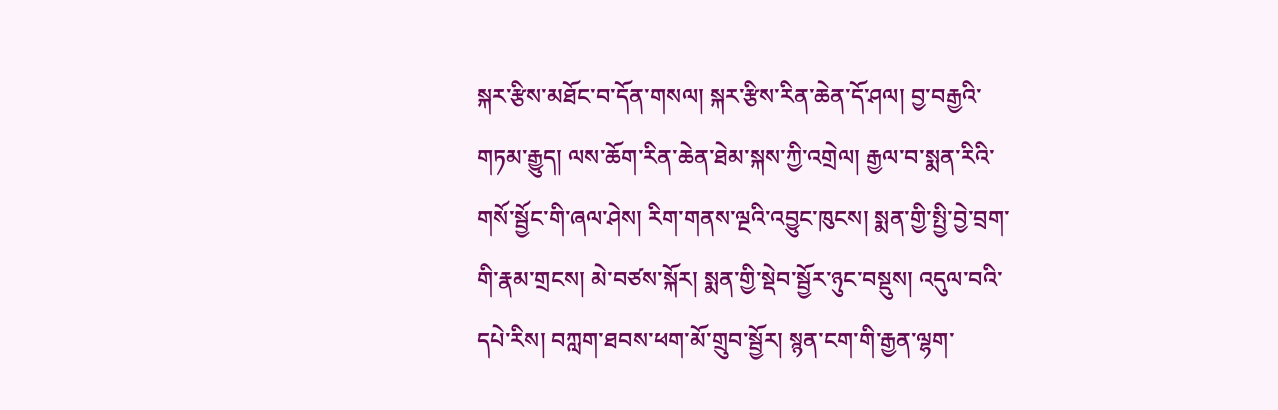སྐར་རྩིས་མཐོང་བ་དོན་གསལ། སྐར་རྩིས་རིན་ཆེན་དོ་ཤལ། བྱ་བརྒྱའི་གཏམ་རྒྱུད། ལས་ཆོག་རིན་ཆེན་ཐེམ་སྐས་ཀྱི་འགྲེལ། རྒྱལ་བ་སྨན་རིའི་གསོ་སྦྱོང་གི་ཞལ་ཤེས། རིག་གནས་ལྔའི་འབྱུང་ཁུངས། སྨན་གྱི་སྤྱི་བྱེ་བྲག་གི་རྣམ་གྲངས། མེ་བཙས་སྐོར། སྨན་གྱི་སྡེབ་སྦྱོར་ཉུང་བསྡུས། འདུལ་བའི་དཔེ་རིས། བཀླག་ཐབས་ཕག་མོ་གྲུབ་སྦྱོར། སྙན་ངག་གི་རྒྱན་ལྷག་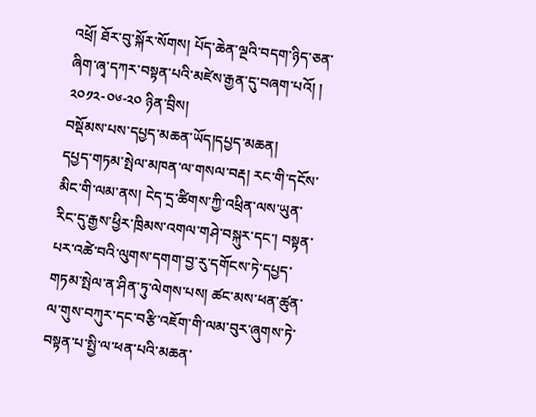འཕྲོ། ཐོར་བུ་སྐོར་སོགས། པོད་ཆེན་ལྔའི་བདག་ཉིད་ཅན་ཞིག་ཞྭ་དཀར་བསྟན་པའི་མཛེས་རྒྱན་དུ་བཞག་པའོ། །
༢༠༡༢-༠༦-༢༠ ཉིན་བྲིས།
བསྡོམས་པས་དཔྱད་མཆན་ཡོད།དཔྱད་མཆན།
དཔྱད་གཏམ་སྤེལ་མཁན་ལ་གསལ་བརྡ། རང་གི་དངོས་མིང་གི་ལམ་ནས། ངེད་དྲ་ཚིགས་ཀྱི་འཕྲིན་ལས་ཡུན་རིང་དུ་རྒྱས་ཕྱིར་ཁྲིམས་འགལ་གཤེ་བསྐུར་དང་། བསྟན་པར་འཚེ་བའི་ལུགས་དགག་བྱ་རུ་དགོངས་ཏེ་དཔྱད་གཏམ་སྤེལ་ན་ཤིན་ཏུ་ལེགས་པས། ཚང་མས་ཕན་ཚུན་ལ་གུས་བཀུར་དང་བརྩི་འཇོག་གི་ལམ་བུར་ཞུགས་ཏེ་བསྟན་པ་སྤྱི་ལ་ཕན་པའི་མཆན་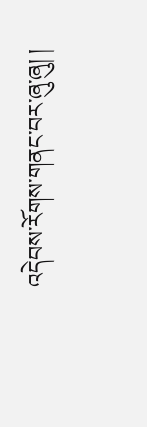འདེབས་རོགས་གནང་བར་ཞུ་ཞུ། །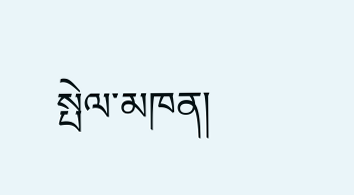སྤེལ་མཁན།